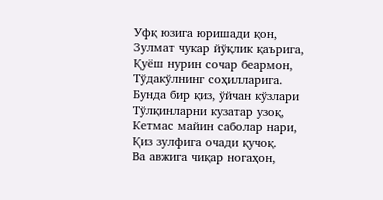Уфқ юзига юришади қон,
Зулмат чукар йўқлик қаърига,
Қуёш нурин сочар беармон,
Тўдакўлнинг соҳилларига.
Бунда бир қиз, ўйчан кўзлари
Тўлқинларни кузатар узоқ,
Кетмас майин саболар нари,
Қиз зулфига очади қучоқ.
Ва авжига чиқар ногаҳон,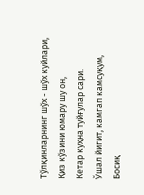Тўлқинларнинг шўх - шўх куйлари,
Қиз кўзини юмару шу он,
Кетар куҳна туйғулар сари.
Ўшал йигит, камгап камсуқум,
Босиқ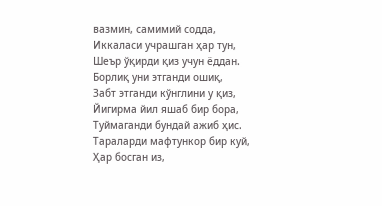вазмин, самимий содда,
Иккаласи учрашган ҳар тун,
Шеър ўқирди қиз учун ёддан.
Борлиқ уни этганди ошиқ,
Забт этганди кўнглини у қиз,
Йигирма йил яшаб бир бора,
Туймаганди бундай ажиб ҳис.
Тараларди мафтункор бир куй,
Ҳар босган из,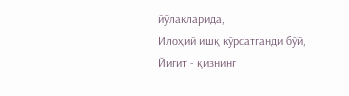йўлакларида,
Илоҳий ишқ кўрсатганди бўй,
Йигит - қизнинг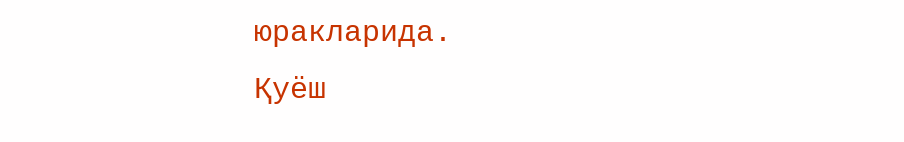юракларида.
Қуёш